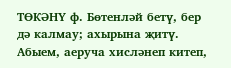ТӨКӘНҮ ф. Бөтенләй бетү, бер дә калмау; ахырына җитү. Абыем, аеруча хисләнеп китеп,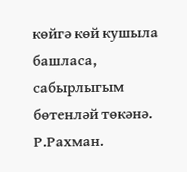көйгә көй кушыла башласа, сабырлыгым бөтенләй төкәнә. Р.Рахман.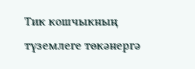Тик кошчыкның түземлеге төкәнергә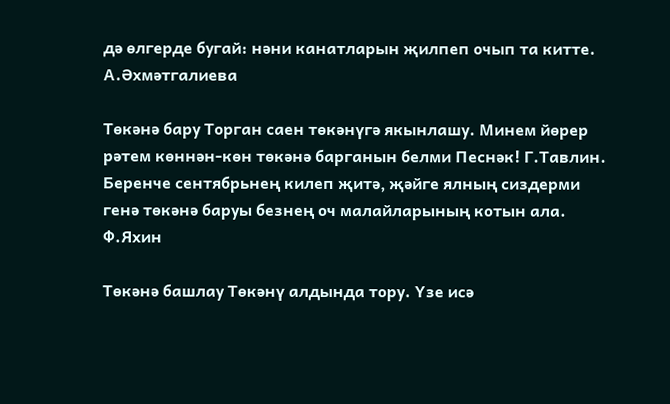дә өлгерде бугай: нәни канатларын җилпеп очып та китте. А.Әхмәтгалиева

Төкәнә бару Торган саен төкәнүгә якынлашу. Минем йөрер рәтем көннән-көн төкәнә барганын белми Песнәк! Г.Тавлин. Беренче сентябрьнең килеп җитә, җәйге ялның сиздерми генә төкәнә баруы безнең оч малайларының котын ала. Ф.Яхин

Төкәнә башлау Төкәнү алдында тору. Үзе исә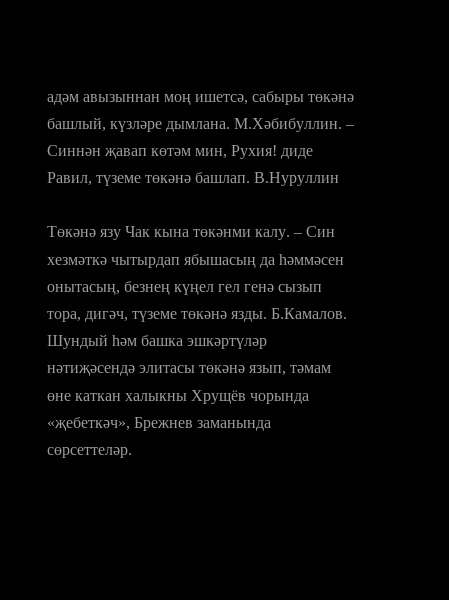адәм авызыннан моң ишетсә, сабыры төкәнә башлый, күзләре дымлана. М.Хәбибуллин. – Синнән җавап көтәм мин, Рухия! диде Равил, түземе төкәнә башлап. В.Нуруллин

Төкәнә язу Чак кына төкәнми калу. – Син хезмәткә чытырдап ябышасың да һәммәсен онытасың, безнең күңел гел генә сызып тора, дигәч, түземе төкәнә язды. Б.Камалов. Шундый һәм башка эшкәртүләр нәтиҗәсендә элитасы төкәнә язып, тәмам өне каткан халыкны Хрущёв чорында «җебеткәч», Брежнев заманында сөрсеттеләр.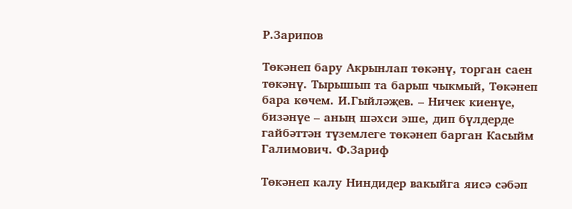Р.Зарипов

Төкәнеп бару Акрынлап төкәнү, торган саен төкәнү. Тырышып та барып чыкмый, Төкәнеп бара көчем. И.Гыйләҗев. – Ничек киенүе, бизәнүе – аның шәхси эше, дип бүлдерде гайбәттән түземлеге төкәнеп барган Касыйм Галимович. Ф.Зариф

Төкәнеп калу Ниндидер вакыйга яисә сәбәп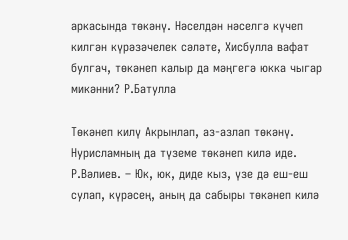аркасында төкәнү. Нәселдән нәселгә күчеп килгән күрәзәчелек сәләте, Хисбулла вафат булгач, төкәнеп калыр да мәңгегә юкка чыгар микәнни? Р.Батулла

Төкәнеп килү Акрынлап, аз-азлап төкәнү. Нурисламның да түземе төкәнеп килә иде. Р.Вәлиев. – Юк, юк, диде кыз, үзе дә еш-еш сулап, күрәсең, аның да сабыры төкәнеп килә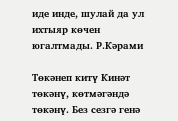иде инде, шулай да ул ихтыяр көчен югалтмады. Р.Кәрами

Төкәнеп китү Кинәт төкәнү, көтмәгәндә төкәнү. Без сезгә генә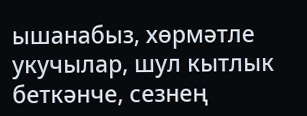ышанабыз, хөрмәтле укучылар, шул кытлык беткәнче, сезнең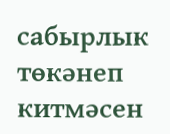сабырлык төкәнеп китмәсен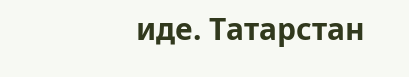иде. Татарстан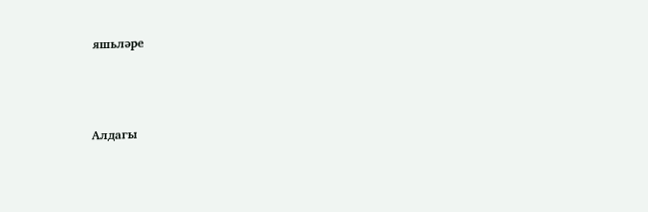яшьләре



Алдагы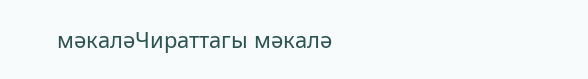мәкаләЧираттагы мәкалә